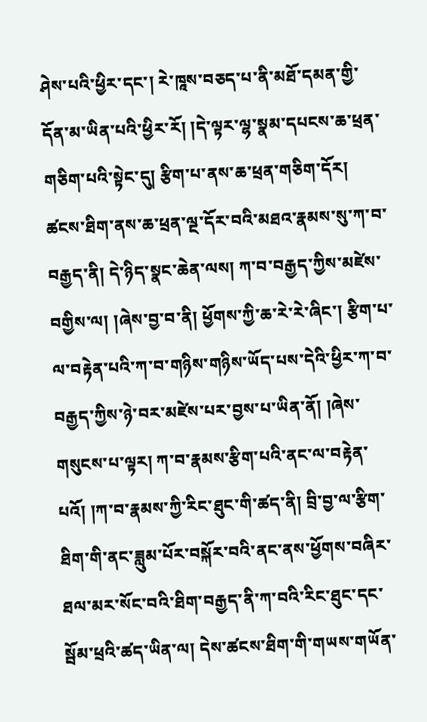ཤེས་པའི་ཕྱིར་དང་། རེ་ཁཱས་བཅད་པ་ནི་མཐོ་དམན་གྱི་དོན་མ་ཡིན་པའི་ཕྱིར་རོ། །དེ་ལྟར་ལྷ་སྣམ་དཔངས་ཆ་ཕྲན་གཅིག་པའི་སྟེང་དུ། རྩིག་པ་ནས་ཆ་ཕྲན་གཅིག་དོར། ཚངས་ཐིག་ནས་ཆ་ཕྲན་ལྔ་དོར་བའི་མཐའ་རྣམས་སུ་ཀ་བ་བརྒྱད་ནི། དེ་ཉིད་སྣང་ཆེན་ལས། ཀ་བ་བརྒྱད་ཀྱིས་མཛེས་བགྱིས་ལ། །ཞེས་བྱ་བ་ནི། ཕྱོགས་ཀྱི་ཆ་རེ་རེ་ཞིང་། རྩིག་པ་ལ་བརྟེན་པའི་ཀ་བ་གཉིས་གཉིས་ཡོད་པས་དེའི་ཕྱིར་ཀ་བ་བརྒྱད་ཀྱིས་ཉེ་བར་མཛེས་པར་བྱས་པ་ཡིན་ནོ། །ཞེས་གསུངས་པ་ལྟར། ཀ་བ་རྣམས་རྩིག་པའི་ནང་ལ་བརྟེན་པའོ། །ཀ་བ་རྣམས་ཀྱི་རིང་ཐུང་གི་ཚད་ནི། བྲི་བྱ་ལ་རྩིག་ཐིག་གི་ནང་ཟླུམ་པོར་བསྐོར་བའི་ནང་ནས་ཕྱོགས་བཞིར་ཐལ་མར་སོང་བའི་ཐིག་བརྒྱད་ནི་ཀ་བའི་རིང་ཐུང་དང་སྦོམ་ཕྲའི་ཚད་ཡིན་ལ། དེས་ཚངས་ཐིག་གི་གཡས་གཡོན་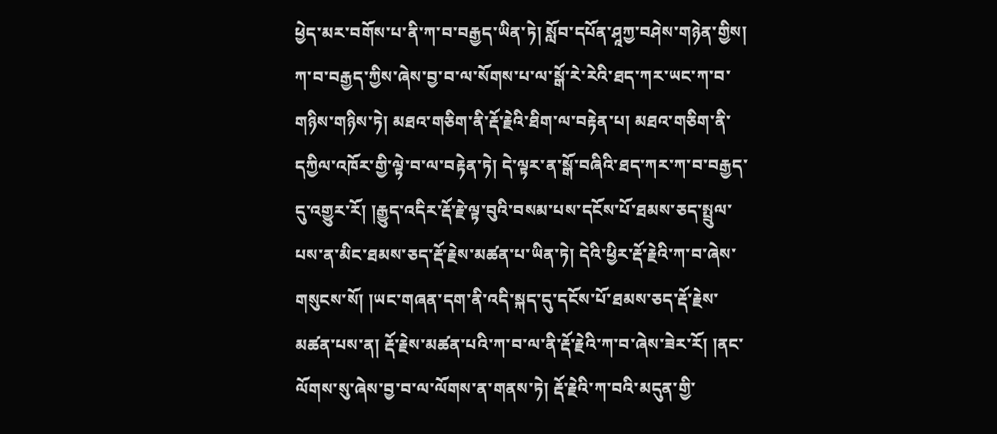ཕྱེད་མར་བགོས་པ་ནི་ཀ་བ་བརྒྱད་ཡིན་ཏེ། སློབ་དཔོན་ཤཱཀྱ་བཤེས་གཉེན་གྱིས། ཀ་བ་བརྒྱད་ཀྱིས་ཞེས་བྱ་བ་ལ་སོགས་པ་ལ་སྒོ་རེ་རེའི་ཐད་ཀར་ཡང་ཀ་བ་གཉིས་གཉིས་ཏེ། མཐའ་གཅིག་ནི་རྡོ་རྗེའི་ཐིག་ལ་བརྟེན་པ། མཐའ་གཅིག་ནི་དཀྱིལ་འཁོར་གྱི་ལྟེ་བ་ལ་བརྟེན་ཏེ། དེ་ལྟར་ན་སྒོ་བཞིའི་ཐད་ཀར་ཀ་བ་བརྒྱད་དུ་འགྱུར་རོ། །རྒྱུད་འདིར་རྡོ་རྗེ་ལྟ་བུའི་བསམ་པས་དངོས་པོ་ཐམས་ཅད་སྤྲུལ་པས་ན་མིང་ཐམས་ཅད་རྡོ་རྗེས་མཚན་པ་ཡིན་ཏེ། དེའི་ཕྱིར་རྡོ་རྗེའི་ཀ་བ་ཞེས་གསུངས་སོ། །ཡང་གཞན་དག་ནི་འདི་སྐད་དུ་དངོས་པོ་ཐམས་ཅད་རྡོ་རྗེས་མཚན་པས་ན། རྡོ་རྗེས་མཚན་པའི་ཀ་བ་ལ་ནི་རྡོ་རྗེའི་ཀ་བ་ཞེས་ཟེར་རོ། །ནང་ལོགས་སུ་ཞེས་བྱ་བ་ལ་ལོགས་ན་གནས་ཏེ། རྡོ་རྗེའི་ཀ་བའི་མདུན་གྱི་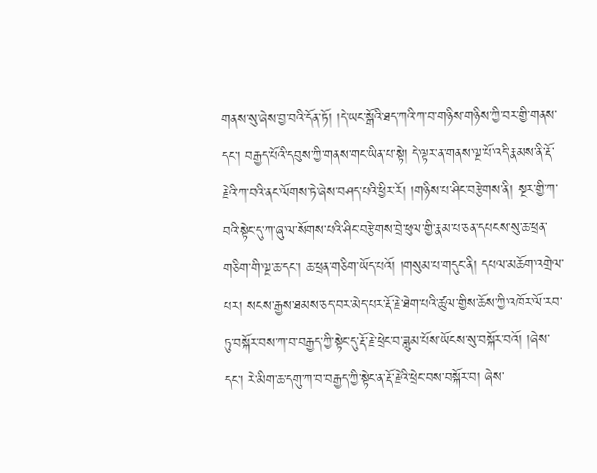གནས་སུ་ཞེས་བྱ་བའི་དོན་ཏོ། །དེ་ཡང་སྒོའི་ཐད་ཀའི་ཀ་བ་གཉིས་གཉིས་ཀྱི་བར་གྱི་གནས་དང་། བརྒྱད་པོའི་དབུས་ཀྱི་གནས་གང་ཡིན་པ་སྟེ། དེ་ལྟར་ན་གནས་ལྔ་པོ་འདི་རྣམས་ནི་རྡོ་རྗེའི་ཀ་བའི་ནང་ལོགས་ཏེ་ཞེས་བཤད་པའི་ཕྱིར་རོ། །གཉིས་པ་ཤིང་བརྩེགས་ནི། སྔར་གྱི་ཀ་བའི་སྟེང་དུ་ཀ་ཞུ་ལ་སོགས་པའི་ཤིང་བརྩེགས་བྲེ་ཕུལ་གྱི་རྣམ་པ་ཅན་དཔངས་སུ་ཆ་ཕྲན་གཅིག་གི་ལྔ་ཆ་དང་། ཆ་ཕྲན་གཅིག་ཡོད་པའོ། །གསུམ་པ་གདུང་ནི། དཔལ་མཆོག་འགྲེལ་པར། སངས་རྒྱས་ཐམས་ཅད་བར་མེད་པར་རྡོ་རྗེ་ཐེག་པའི་ཚུལ་གྱིས་ཆོས་ཀྱི་འཁོར་ལོ་རབ་ཏུ་བསྐོར་བས་ཀ་བ་བརྒྱད་ཀྱི་སྟེང་དུ་རྡོ་རྗེ་ཕྲེང་བ་ཟླུམ་པོས་ཡོངས་སུ་བསྐོར་བའོ། །ཞེས་དང་། རེ་མིག་ཆ་དགུ་ཀ་བ་བརྒྱད་ཀྱི་སྟེང་ན་རྡོ་རྗེའི་ཕྲེང་བས་བསྐོར་བ། ཞེས་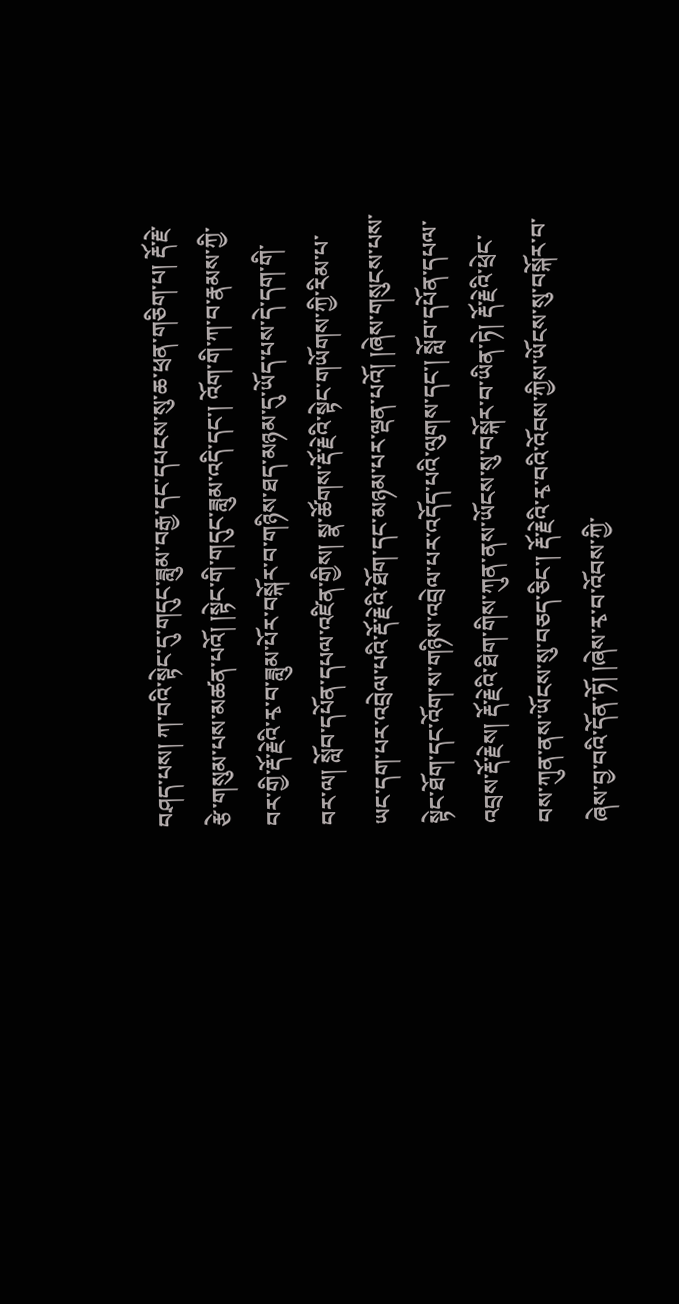བཤད་པས། ཀ་བའི་སྟེང་དུ་གདུང་ཟླུམ་བརྒྱ་དང་དཔངས་སུ་ཆ་ཕྲན་གཅིག་པ། རྡོ་རྗེ་རྩེ་གསུམ་པས་མཚན་པའོ། །སྟེང་གི་གདུང་ཟླུམ་འདི་དང་། འོག་གི་ཀ་བ་རྣམས་ཀྱི་བར་གྱི་རྡོ་རྗེའི་རྭ་བ་ཟླུམ་པོར་བསྐོར་བ་གཉིས་ཐད་མཉམ་དུ་ཡོད་པས་དེ་དག་གི་བར་ལ། སློབ་དཔོན་དཔལ་འཛིན་གྱིས། སྣ་ཚོགས་རྡོ་རྗེའི་སྟེང་གཡོགས་ཀྱི་རིམ་པ་ཡང་དག་པར་འབྲེལ་པའི་རྡོ་རྗེའི་ཐོག་དང་མཉམ་པར་ལྡན་པའོ། །ཞེས་གསུངས་པས་སྟེང་ཐོག་དང་འོག་ས་གཉིས་འབྲེལ་པར་འདོད་པའི་ལུགས་དང་། སློབ་དཔོན་དཔལ་འབྲས་རྡོ་རྗེས། རྡོ་རྗེའི་ཐིག་གིས་ཀུན་ནས་ཡོངས་སུ་བསྐོར་བ་ཡིན་ཏེ། རྡོ་རྗེའི་ཕྲེང་བས་ཀུན་ནས་ཡོངས་སུ་བཅད་ཅིང་། རྡོ་རྗེའི་རྭ་བའི་འོབས་ཀྱིས་ཡོངས་སུ་བསྐོར་བ་ཞེས་བྱ་བའི་དོན་ཏོ། །ཞེས་རྭ་བ་འོབས་ཀྱི་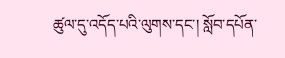ཚུལ་དུ་འདོད་པའི་ལུགས་དང་། སློབ་དཔོན་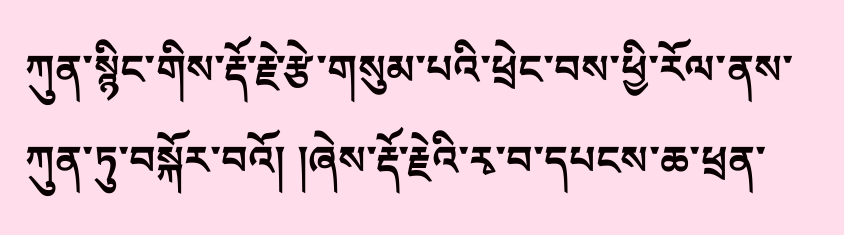ཀུན་སྙིང་གིས་རྡོ་རྗེ་རྩེ་གསུམ་པའི་ཕྲེང་བས་ཕྱི་རོལ་ནས་ཀུན་ཏུ་བསྐོར་བའོ། །ཞེས་རྡོ་རྗེའི་རྭ་བ་དཔངས་ཆ་ཕྲན་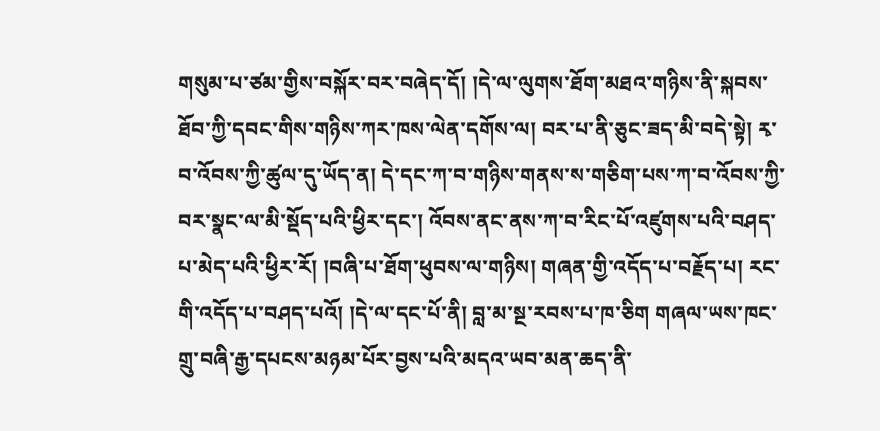གསུམ་པ་ཙམ་གྱིས་བསྐོར་བར་བཞེད་དོ། །དེ་ལ་ལུགས་ཐོག་མཐའ་གཉིས་ནི་སྐབས་ཐོབ་ཀྱི་དབང་གིས་གཉིས་ཀར་ཁས་ལེན་དགོས་ལ། བར་པ་ནི་ཅུང་ཟད་མི་བདེ་སྟེ། རྭ་བ་འོབས་ཀྱི་ཚུལ་དུ་ཡོད་ན། དེ་དང་ཀ་བ་གཉིས་གནས་ས་གཅིག་པས་ཀ་བ་འོབས་ཀྱི་བར་སྣང་ལ་མི་སྡོད་པའི་ཕྱིར་དང་། འོབས་ནང་ནས་ཀ་བ་རིང་པོ་འཛུགས་པའི་བཤད་པ་མེད་པའི་ཕྱིར་རོ། །བཞི་པ་ཐོག་ཕུབས་ལ་གཉིས། གཞན་གྱི་འདོད་པ་བརྗོད་པ། རང་གི་འདོད་པ་བཤད་པའོ། །དེ་ལ་དང་པོ་ནི། བླ་མ་སྔ་རབས་པ་ཁ་ཅིག གཞལ་ཡས་ཁང་གྲུ་བཞི་རྒྱ་དཔངས་མཉམ་པོར་བྱས་པའི་མདའ་ཡབ་མན་ཆད་ནི་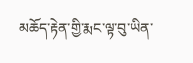མཆོད་རྟེན་གྱི་རྨང་ལྟ་བུ་ཡིན་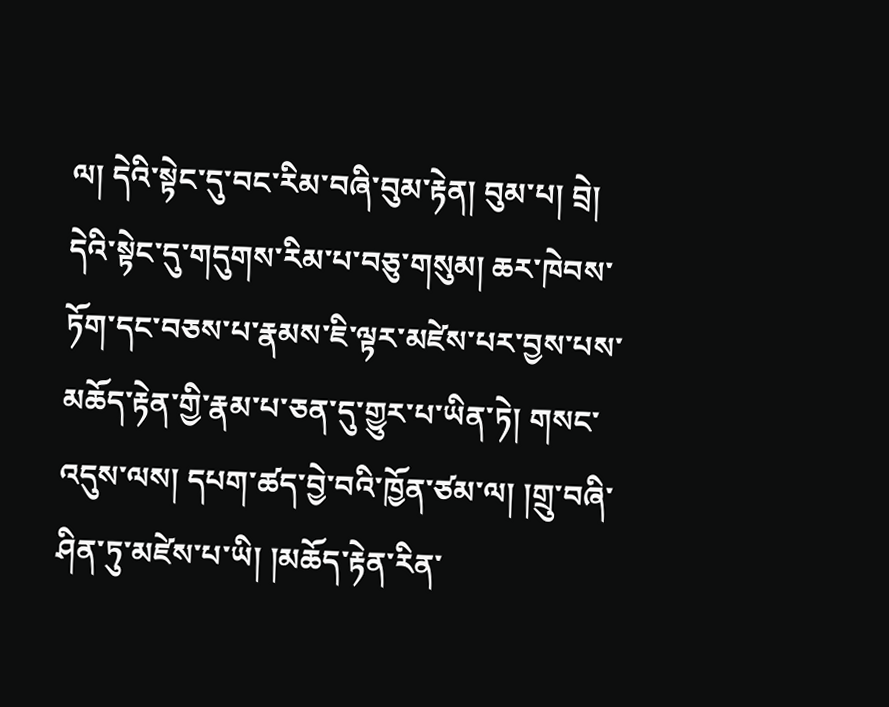ལ། དེའི་སྟེང་དུ་བང་རིམ་བཞི་བུམ་རྟེན། བུམ་པ། བྲེ། དེའི་སྟེང་དུ་གདུགས་རིམ་པ་བཅུ་གསུམ། ཆར་ཁེབས་ཏོག་དང་བཅས་པ་རྣམས་ཇི་ལྟར་མཛེས་པར་བྱས་པས་མཆོད་རྟེན་གྱི་རྣམ་པ་ཅན་དུ་གྱུར་པ་ཡིན་ཏེ། གསང་འདུས་ལས། དཔག་ཚད་བྱེ་བའི་ཁྱོན་ཙམ་ལ། །གྲུ་བཞི་ཤིན་ཏུ་མཛེས་པ་ཡི། །མཆོད་རྟེན་རིན་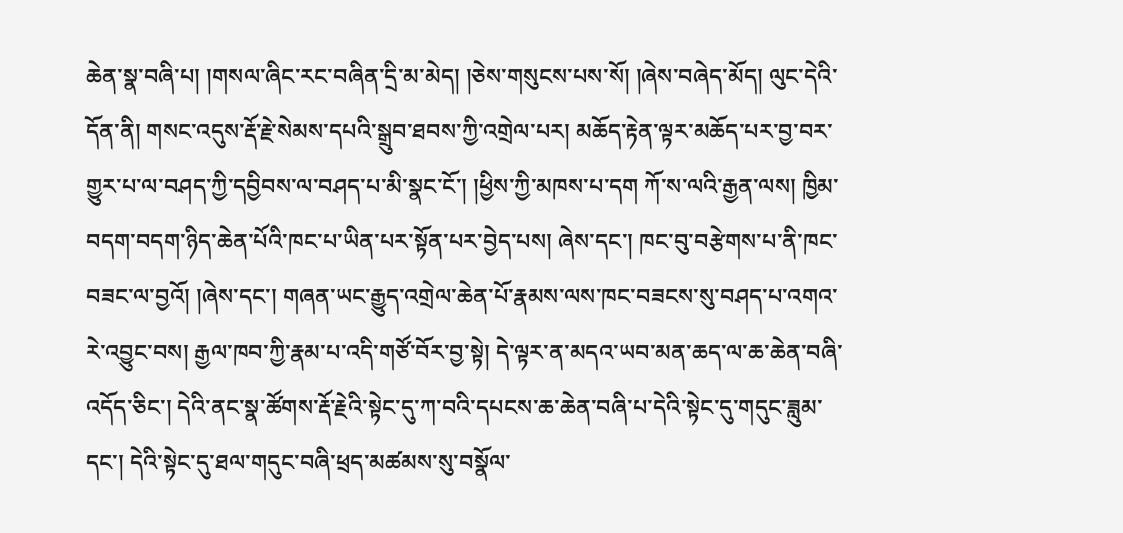ཆེན་སྣ་བཞི་པ། །གསལ་ཞིང་རང་བཞིན་དྲི་མ་མེད། །ཅེས་གསུངས་པས་སོ། །ཞེས་བཞེད་མོད། ལུང་དེའི་དོན་ནི། གསང་འདུས་རྡོ་རྗེ་སེམས་དཔའི་སྒྲུབ་ཐབས་ཀྱི་འགྲེལ་པར། མཆོད་རྟེན་ལྟར་མཆོད་པར་བྱ་བར་གྱུར་པ་ལ་བཤད་ཀྱི་དབྱིབས་ལ་བཤད་པ་མི་སྣང་ངོ་། །ཕྱིས་ཀྱི་མཁས་པ་དག ཀོ་ས་ལའི་རྒྱན་ལས། ཁྱིམ་བདག་བདག་ཉིད་ཆེན་པོའི་ཁང་པ་ཡིན་པར་སྟོན་པར་བྱེད་པས། ཞེས་དང་། ཁང་བུ་བརྩེགས་པ་ནི་ཁང་བཟང་ལ་བྱའོ། །ཞེས་དང་། གཞན་ཡང་རྒྱུད་འགྲེལ་ཆེན་པོ་རྣམས་ལས་ཁང་བཟངས་སུ་བཤད་པ་འགའ་རེ་འབྱུང་བས། རྒྱལ་ཁབ་ཀྱི་རྣམ་པ་འདི་གཙོ་བོར་བྱ་སྟེ། དེ་ལྟར་ན་མདའ་ཡབ་མན་ཆད་ལ་ཆ་ཆེན་བཞི་འདོད་ཅིང་། དེའི་ནང་སྣ་ཚོགས་རྡོ་རྗེའི་སྟེང་དུ་ཀ་བའི་དཔངས་ཆ་ཆེན་བཞི་པ་དེའི་སྟེང་དུ་གདུང་ཟླུམ་དང་། དེའི་སྟེང་དུ་ཐལ་གདུང་བཞི་ཕྲད་མཚམས་སུ་བསྣོལ་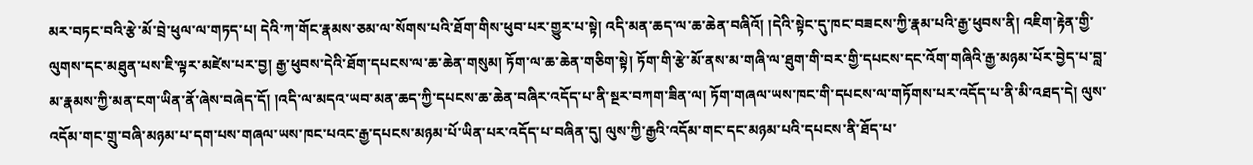མར་བཏང་བའི་རྩེ་མོ་བྲེ་ཕུལ་ལ་གཏད་པ། དེའི་ཀ་གོང་རྣམས་ཅམ་ལ་སོགས་པའི་ཐོག་གིས་ཕུབ་པར་གྱུར་པ་སྟེ། འདི་མན་ཆད་ལ་ཆ་ཆེན་བཞིའོ། །དེའི་སྟེང་དུ་ཁང་བཟངས་ཀྱི་རྣམ་པའི་རྒྱ་ཕུབས་ནི། འཇིག་རྟེན་གྱི་ལུགས་དང་མཐུན་པས་ཇི་ལྟར་མཛེས་པར་བྱ། རྒྱ་ཕུབས་དེའི་ཐོག་དཔངས་ལ་ཆ་ཆེན་གསུམ། ཏོག་ལ་ཆ་ཆེན་གཅིག་སྟེ། ཏོག་གི་རྩེ་མོ་ནས་མ་གཞི་ལ་ཐུག་གི་བར་གྱི་དཔངས་དང་འོག་གཞིའི་རྒྱ་མཉམ་པོར་བྱེད་པ་བླ་མ་རྣམས་ཀྱི་མན་ངག་ཡིན་ནོ་ཞེས་བཞེད་དོ། །འདི་ལ་མདའ་ཡབ་མན་ཆད་ཀྱི་དཔངས་ཆ་ཆེན་བཞིར་འདོད་པ་ནི་སྔར་བཀག་ཟིན་ལ། ཏོག་གཞལ་ཡས་ཁང་གི་དཔངས་ལ་གཏོགས་པར་འདོད་པ་ནི་མི་འཐད་དེ། ལུས་འདོམ་གང་གྲུ་བཞི་མཉམ་པ་དག་པས་གཞལ་ཡས་ཁང་པའང་རྒྱ་དཔངས་མཉམ་པོ་ཡིན་པར་འདོད་པ་བཞིན་དུ། ལུས་ཀྱི་རྒྱའི་འདོམ་གང་དང་མཉམ་པའི་དཔངས་ནི་ཐོད་པ་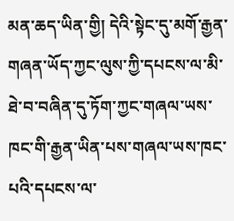མན་ཆད་ཡིན་གྱི། དེའི་སྟེང་དུ་མགོ་རྒྱན་གཞན་ཡོད་ཀྱང་ལུས་ཀྱི་དཔངས་ལ་མི་ཐེ་བ་བཞིན་དུ་ཏོག་ཀྱང་གཞལ་ཡས་ཁང་གི་རྒྱན་ཡིན་པས་གཞལ་ཡས་ཁང་པའི་དཔངས་ལ་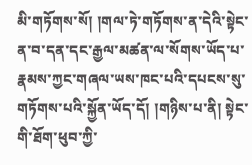མི་གཏོགས་སོ། །གལ་ཏེ་གཏོགས་ན་དེའི་སྟེང་ན་བ་དན་དང་རྒྱལ་མཚན་ལ་སོགས་ཡོད་པ་རྣམས་ཀྱང་གཞལ་ཡས་ཁང་པའི་དཔངས་སུ་གཏོགས་པའི་སྐྱོན་ཡོད་དོ། །གཉིས་པ་ནི། སྟེང་གི་ཐོག་ཕུབ་ཀྱི་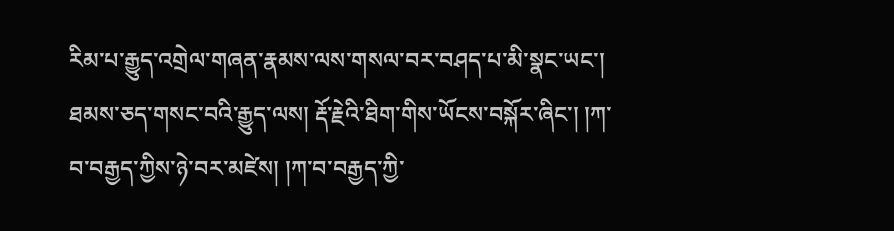རིམ་པ་རྒྱུད་འགྲེལ་གཞན་རྣམས་ལས་གསལ་བར་བཤད་པ་མི་སྣང་ཡང་། ཐམས་ཅད་གསང་བའི་རྒྱུད་ལས། རྡོ་རྗེའི་ཐིག་གིས་ཡོངས་བསྐོར་ཞིང་། །ཀ་བ་བརྒྱད་ཀྱིས་ཉེ་བར་མཛེས། །ཀ་བ་བརྒྱད་ཀྱི་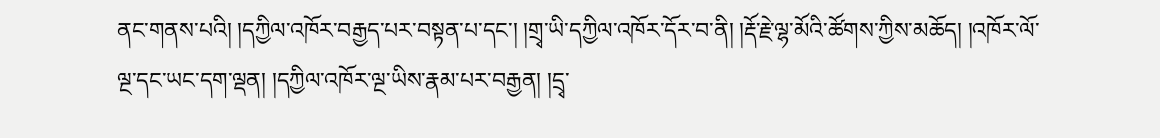ནང་གནས་པའི། །དཀྱིལ་འཁོར་བརྒྱད་པར་བསྟན་པ་དང་། །གྲྭ་ཡི་དཀྱིལ་འཁོར་དོར་བ་ནི། །རྡོ་རྗེ་ལྷ་མོའི་ཚོགས་ཀྱིས་མཆོད། །འཁོར་ལོ་ལྔ་དང་ཡང་དག་ལྡན། །དཀྱིལ་འཁོར་ལྔ་ཡིས་རྣམ་པར་བརྒྱན། །དྲྭ་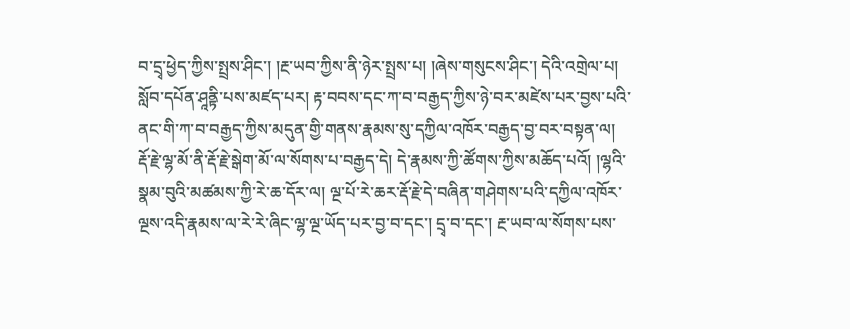བ་དྲྭ་ཕྱེད་ཀྱིས་སྤྲས་ཤིང་། །རྔ་ཡབ་ཀྱིས་ནི་ཉེར་སྤྲས་པ། །ཞེས་གསུངས་ཤིང་། དེའི་འགྲེལ་པ། སློབ་དཔོན་ཤཱནྟི་པས་མཛད་པར། རྟ་བབས་དང་ཀ་བ་བརྒྱད་ཀྱིས་ཉེ་བར་མཛེས་པར་བྱས་པའི་ནང་གི་ཀ་བ་བརྒྱད་ཀྱིས་མདུན་གྱི་གནས་རྣམས་སུ་དཀྱིལ་འཁོར་བརྒྱད་བྱ་བར་བསྟན་ལ། རྡོ་རྗེ་ལྷ་མོ་ནི་རྡོ་རྗེ་སྒེག་མོ་ལ་སོགས་པ་བརྒྱད་དེ། དེ་རྣམས་ཀྱི་ཚོགས་ཀྱིས་མཆོད་པའོ། །ལྷའི་སྣམ་བུའི་མཚམས་ཀྱི་རེ་ཆ་དོར་ལ། ལྔ་པོ་རེ་ཆར་རྡོ་རྗེ་དེ་བཞིན་གཤེགས་པའི་དཀྱིལ་འཁོར་ལྔས་འདི་རྣམས་ལ་རེ་རེ་ཞིང་ལྷ་ལྔ་ཡོད་པར་བྱ་བ་དང་། དྲྭ་བ་དང་། རྔ་ཡབ་ལ་སོགས་པས་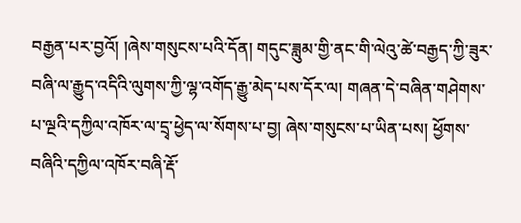བརྒྱན་པར་བྱའོ། །ཞེས་གསུངས་པའི་དོན། གདུང་ཟླུམ་གྱི་ནང་གི་ལེའུ་ཚེ་བརྒྱད་ཀྱི་ཟུར་བཞི་ལ་རྒྱུད་འདིའི་ལུགས་ཀྱི་ལྷ་འགོད་རྒྱུ་མེད་པས་དོར་ལ། གཞན་དེ་བཞིན་གཤེགས་པ་ལྔའི་དཀྱིལ་འཁོར་ལ་དྲྭ་ཕྱེད་ལ་སོགས་པ་བྱ། ཞེས་གསུངས་པ་ཡིན་པས། ཕྱོགས་བཞིའི་དཀྱིལ་འཁོར་བཞི་རྡོ་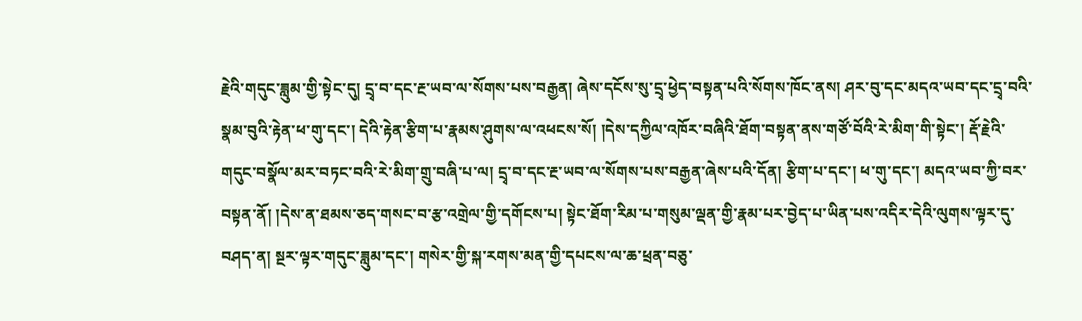རྗེའི་གདུང་ཟླུམ་གྱི་སྟེང་དུ། དྲྭ་བ་དང་རྔ་ཡབ་ལ་སོགས་པས་བརྒྱན། ཞེས་དངོས་སུ་དྲྭ་ཕྱེད་བསྟན་པའི་སོགས་ཁོང་ནས། ཤར་བུ་དང་མདའ་ཡབ་དང་དྲྭ་བའི་སྣམ་བུའི་རྟེན་ཕ་གུ་དང་། དེའི་རྟེན་རྩིག་པ་རྣམས་ཤུགས་ལ་འཕངས་སོ། །དེས་དཀྱིལ་འཁོར་བཞིའི་ཐོག་བསྟན་ནས་གཙོ་བོའི་རེ་མིག་གི་སྟེང་། རྡོ་རྗེའི་གདུང་བསྣོལ་མར་བཏང་བའི་རེ་མིག་གྲུ་བཞི་པ་ལ། དྲྭ་བ་དང་རྔ་ཡབ་ལ་སོགས་པས་བརྒྱན་ཞེས་པའི་དོན། རྩིག་པ་དང་། ཕ་གུ་དང་། མདའ་ཡབ་ཀྱི་བར་བསྟན་ནོ། །དེས་ན་ཐམས་ཅད་གསང་བ་རྩ་འགྲེལ་གྱི་དགོངས་པ། སྟེང་ཐོག་རིམ་པ་གསུམ་ལྡན་གྱི་རྣམ་པར་བྱེད་པ་ཡིན་པས་འདིར་དེའི་ལུགས་ལྟར་དུ་བཤད་ན། སྔར་ལྟར་གདུང་ཟླུམ་དང་། གསེར་གྱི་སྐ་རགས་མན་གྱི་དཔངས་ལ་ཆ་ཕྲན་བཅུ་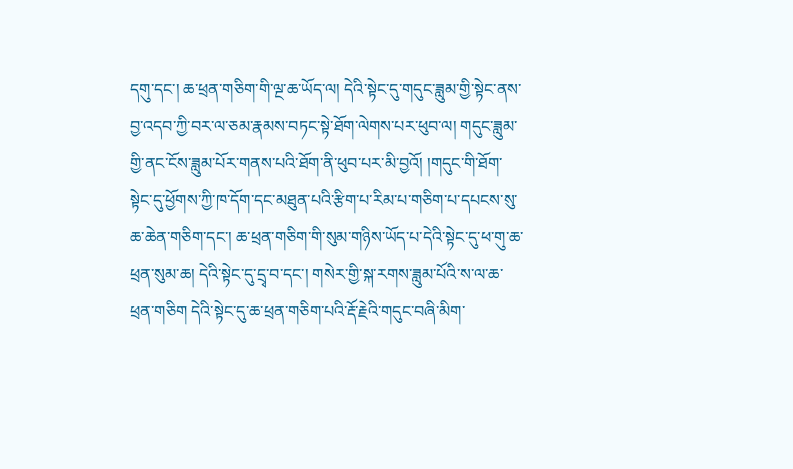དགུ་དང་། ཆ་ཕྲན་གཅིག་གི་ལྔ་ཆ་ཡོད་ལ། དེའི་སྟེང་དུ་གདུང་ཟླུམ་གྱི་སྟེང་ནས་བྱ་འདབ་ཀྱི་བར་ལ་ཅམ་རྣམས་བཏང་སྟེ་ཐོག་ལེགས་པར་ཕུབ་ལ། གདུང་ཟླུམ་གྱི་ནང་ངོས་ཟླུམ་པོར་གནས་པའི་ཐོག་ནི་ཕུབ་པར་མི་བྱའོ། །གདུང་གི་ཐོག་སྟེང་དུ་ཕྱོགས་ཀྱི་ཁ་དོག་དང་མཐུན་པའི་རྩིག་པ་རིམ་པ་གཅིག་པ་དཔངས་སུ་ཆ་ཆེན་གཅིག་དང་། ཆ་ཕྲན་གཅིག་གི་སུམ་གཉིས་ཡོད་པ་དེའི་སྟེང་དུ་ཕ་གུ་ཆ་ཕྲན་སུམ་ཆ། དེའི་སྟེང་དུ་དྲྭ་བ་དང་། གསེར་གྱི་སྐ་རགས་ཟླུམ་པོའི་ས་ལ་ཆ་ཕྲན་གཅིག དེའི་སྟེང་དུ་ཆ་ཕྲན་གཅིག་པའི་རྡོ་རྗེའི་གདུང་བཞི་མིག་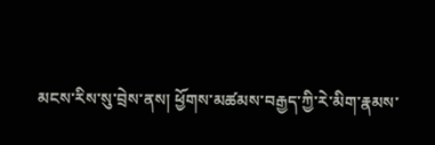མངས་རིས་སུ་བྲེས་ནས། ཕྱོགས་མཚམས་བརྒྱད་ཀྱི་རེ་མིག་རྣམས་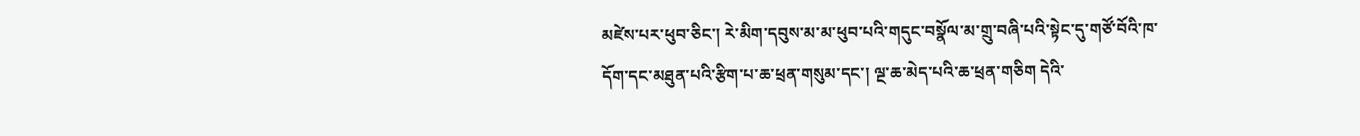མཛེས་པར་ཕུབ་ཅིང་། རེ་མིག་དབུས་མ་མ་ཕུབ་པའི་གདུང་བསྣོལ་མ་གྲུ་བཞི་པའི་སྟེང་དུ་གཙོ་བོའི་ཁ་དོག་དང་མཐུན་པའི་རྩིག་པ་ཆ་ཕྲན་གསུམ་དང་། ལྔ་ཆ་མེད་པའི་ཆ་ཕྲན་གཅིག དེའི་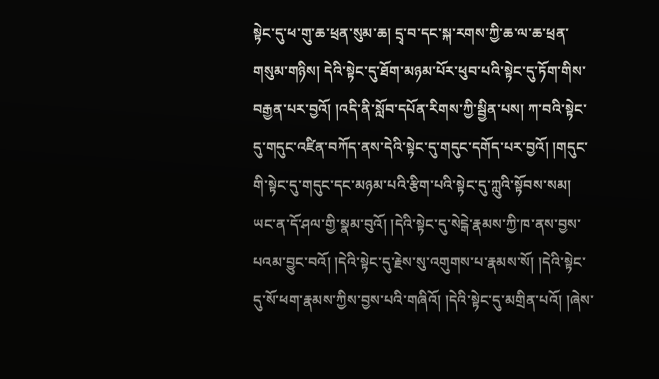སྟེང་དུ་ཕ་གུ་ཆ་ཕྲན་སུམ་ཆ། དྲྭ་བ་དང་སྐ་རགས་ཀྱི་ཆ་ལ་ཆ་ཕྲན་གསུམ་གཉིས། དེའི་སྟེང་དུ་ཐོག་མཉམ་པོར་ཕུབ་པའི་སྟེང་དུ་ཏོག་གིས་བརྒྱན་པར་བྱའོ། །འདི་ནི་སློབ་དཔོན་རིགས་ཀྱི་སྦྱིན་པས། ཀ་བའི་སྟེང་དུ་གདུང་འཛིན་བཀོད་ནས་དེའི་སྟེང་དུ་གདུང་དགོད་པར་བྱའོ། །གདུང་གི་སྟེང་དུ་གདུང་དང་མཉམ་པའི་རྩིག་པའི་སྟེང་དུ་ཀླུའི་སྟོབས་སམ། ཡང་ན་དོ་ཤལ་གྱི་སྣམ་བུའོ། །དེའི་སྟེང་དུ་སེངྒེ་རྣམས་ཀྱི་ཁ་ནས་བྱས་པའམ་བྱུང་བའོ། །དེའི་སྟེང་དུ་རྗེས་སུ་འགུགས་པ་རྣམས་སོ། །དེའི་སྟེང་དུ་སོ་ཕག་རྣམས་ཀྱིས་བྱས་པའི་གཞིའོ། །དེའི་སྟེང་དུ་མགྲིན་པའོ། །ཞེས་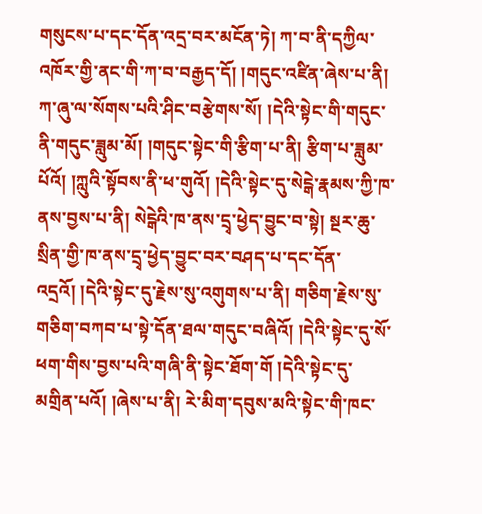གསུངས་པ་དང་དོན་འདྲ་བར་མངོན་ཏེ། ཀ་བ་ནི་དཀྱིལ་འཁོར་གྱི་ནང་གི་ཀ་བ་བརྒྱད་དོ། །གདུང་འཛིན་ཞེས་པ་ནི། ཀ་ཞུ་ལ་སོགས་པའི་ཤིང་བརྩེགས་སོ། །དེའི་སྟེང་གི་གདུང་ནི་གདུང་ཟླུམ་མོ། །གདུང་སྟེང་གི་རྩིག་པ་ནི། རྩིག་པ་ཟླུམ་པོའོ། །ཀླུའི་སྟོབས་ནི་ཕ་གུའོ། །དེའི་སྟེང་དུ་སེངྒེ་རྣམས་ཀྱི་ཁ་ནས་བྱས་པ་ནི། སེངྒེའི་ཁ་ནས་དྲྭ་ཕྱེད་བྱུང་བ་སྟེ། སྔར་ཆུ་སྲིན་གྱི་ཁ་ནས་དྲྭ་ཕྱེད་བྱུང་བར་བཤད་པ་དང་དོན་འདྲའོ། །དེའི་སྟེང་དུ་རྗེས་སུ་འགུགས་པ་ནི། གཅིག་རྗེས་སུ་གཅིག་བཀབ་པ་སྟེ་དོན་ཐལ་གདུང་བཞིའོ། །དེའི་སྟེང་དུ་སོ་ཕག་གིས་བྱས་པའི་གཞི་ནི་སྟེང་ཐོག་གོ །དེའི་སྟེང་དུ་མགྲིན་པའོ། །ཞེས་པ་ནི། རེ་མིག་དབུས་མའི་སྟེང་གི་ཁང་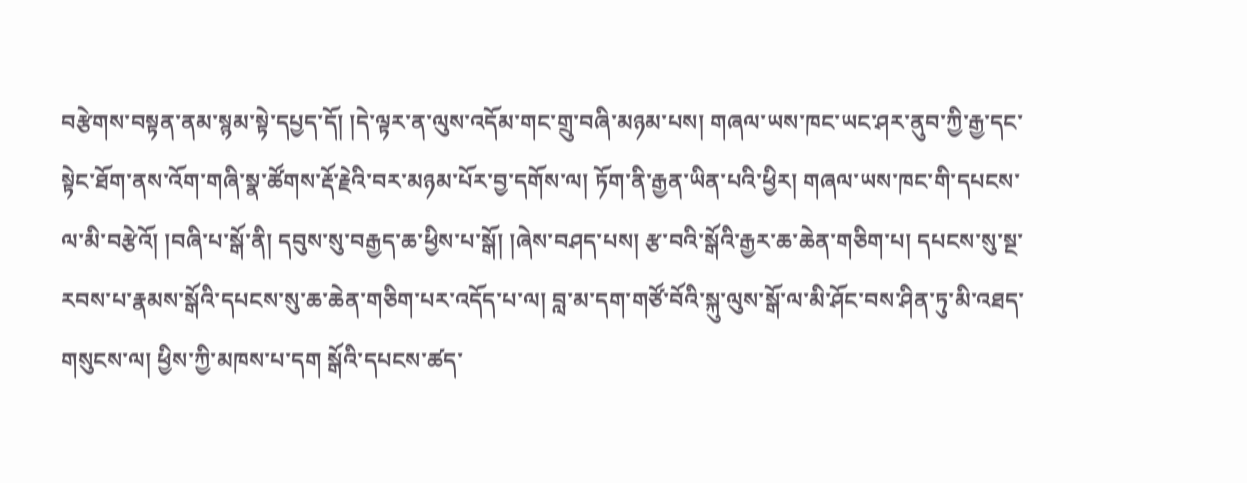བརྩེགས་བསྟན་ནམ་སྙམ་སྟེ་དཔྱད་དོ། །དེ་ལྟར་ན་ལུས་འདོམ་གང་གྲུ་བཞི་མཉམ་པས། གཞལ་ཡས་ཁང་ཡང་ཤར་ནུབ་ཀྱི་རྒྱ་དང་སྟེང་ཐོག་ནས་འོག་གཞི་སྣ་ཚོགས་རྡོ་རྗེའི་བར་མཉམ་པོར་བྱ་དགོས་ལ། ཏོག་ནི་རྒྱན་ཡིན་པའི་ཕྱིར། གཞལ་ཡས་ཁང་གི་དཔངས་ལ་མི་བརྩེའོ། །བཞི་པ་སྒོ་ནི། དབུས་སུ་བརྒྱད་ཆ་ཕྱིས་པ་སྒོ། །ཞེས་བཤད་པས། རྩ་བའི་སྒོའི་རྒྱར་ཆ་ཆེན་གཅིག་པ། དཔངས་སུ་སྔ་རབས་པ་རྣམས་སྒོའི་དཔངས་སུ་ཆ་ཆེན་གཅིག་པར་འདོད་པ་ལ། བླ་མ་དག་གཙོ་བོའི་སྐུ་ལུས་སྒོ་ལ་མི་ཤོང་བས་ཤིན་ཏུ་མི་འཐད་གསུངས་ལ། ཕྱིས་ཀྱི་མཁས་པ་དག སྒོའི་དཔངས་ཚད་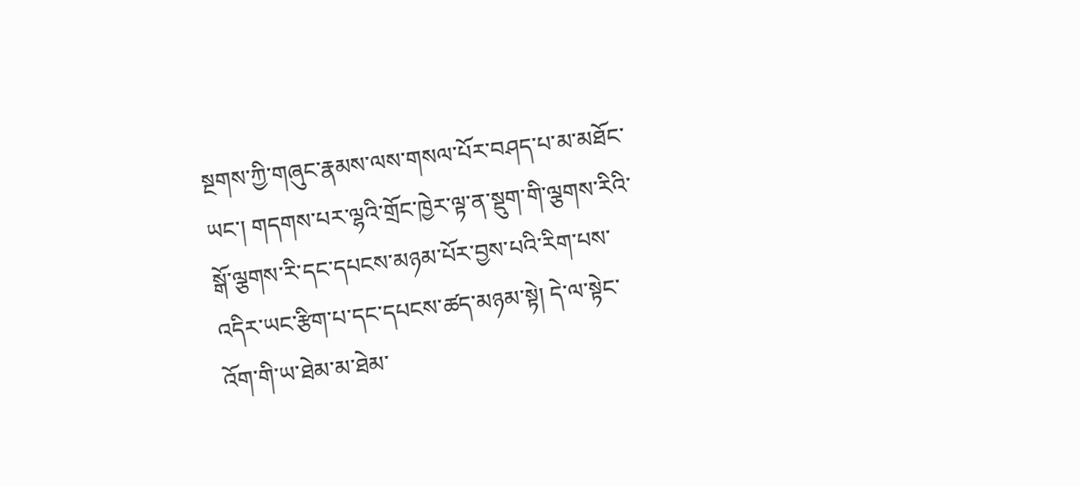སྔགས་ཀྱི་གཞུང་རྣམས་ལས་གསལ་པོར་བཤད་པ་མ་མཐོང་ཡང་། གདགས་པར་ལྷའི་གྲོང་ཁྱེར་ལྟ་ན་སྡུག་གི་ལྕགས་རིའི་སྒོ་ལྕགས་རི་དང་དཔངས་མཉམ་པོར་བྱས་པའི་རིག་པས་འདིར་ཡང་རྩིག་པ་དང་དཔངས་ཚད་མཉམ་སྟེ། དེ་ལ་སྟེང་འོག་གི་ཡ་ཐེམ་མ་ཐེམ་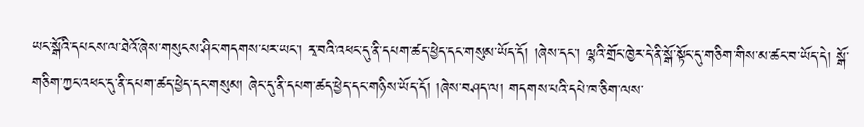ཡང་སྒོའི་དཔངས་ལ་ཐེའོ་ཞེས་གསུངས་ཤིང་གདགས་པར་ཡང་། རྭ་བའི་འཕང་དུ་ནི་དཔག་ཚད་ཕྱེད་དང་གསུམ་ཡོད་དོ། །ཞེས་དང་། ལྷའི་གྲོང་ཁྱེར་དེ་ནི་སྒོ་སྟོང་དུ་གཅིག་གིས་མ་ཚང་བ་ཡོད་དེ། སྒོ་གཅིག་ཀྱང་འཕང་དུ་ནི་དཔག་ཚད་ཕྱེད་དང་གསུམ། ཞེང་དུ་ནི་དཔག་ཚད་ཕྱེད་དང་གཉིས་ཡོད་དོ། །ཞེས་བཤད་ལ། གདགས་པའི་དཔེ་ཁ་ཅིག་ལས་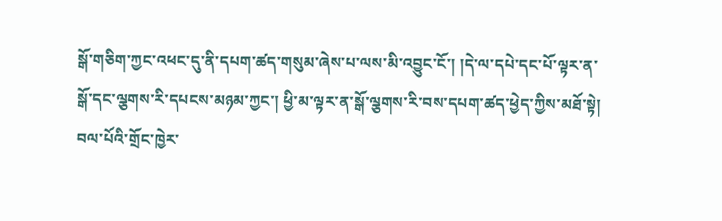སྒོ་གཅིག་ཀྱང་འཕང་དུ་ནི་དཔག་ཚད་གསུམ་ཞེས་པ་ལས་མི་འབྱུང་ངོ་། །དེ་ལ་དཔེ་དང་པོ་ལྟར་ན་སྒོ་དང་ལྕགས་རི་དཔངས་མཉམ་ཀྱང་། ཕྱི་མ་ལྟར་ན་སྒོ་ལྕགས་རི་བས་དཔག་ཚད་ཕྱེད་ཀྱིས་མཐོ་སྟེ། བལ་པོའི་གྲོང་ཁྱེར་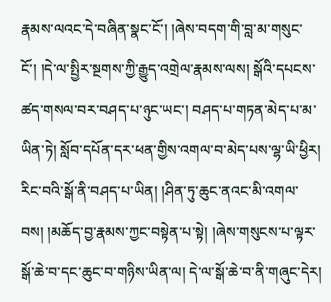རྣམས་ལའང་དེ་བཞིན་སྣང་ངོ་། །ཞེས་བདག་གི་བླ་མ་གསུང་ངོ་། །དེ་ལ་སྤྱིར་སྔགས་ཀྱི་རྒྱུད་འགྲེལ་རྣམས་ལས། སྒོའི་དཔངས་ཚད་གསལ་བར་བཤད་པ་ཉུང་ཡང་། བཤད་པ་གཏན་མེད་པ་མ་ཡིན་ཏེ། སློབ་དཔོན་དར་ཕན་གྱིས་འགལ་བ་མེད་པས་ལྷ་ཡི་ཕྱིར། རིང་བའི་སྒོ་ནི་བཤད་པ་ཡིན། །ཤིན་ཏུ་ཆུང་ནའང་མི་འགལ་བས། །མཆོད་བྱ་རྣམས་ཀྱང་བསྟེན་པ་སྟེ། །ཞེས་གསུངས་པ་ལྟར་སྒོ་ཆེ་བ་དང་ཆུང་བ་གཉིས་ཡིན་ལ། དེ་ལ་སྒོ་ཆེ་བ་ནི་གཞུང་དེར།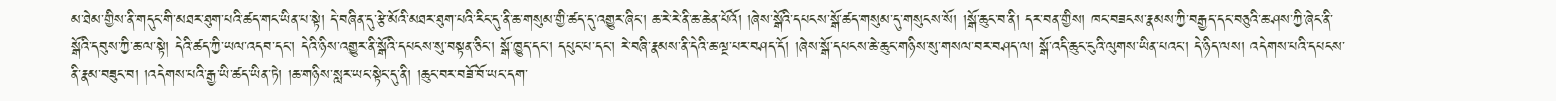མ་ཐེམ་གྱིས་ནི་གདུང་གི་མཐར་ཐུག་པའི་ཚད་གང་ཡིན་པ་སྟེ། དེ་བཞིན་དུ་རྩེ་མོའི་མཐར་ཐུག་པའི་རིང་དུ་ནི་ཆ་གསུམ་གྱི་ཚད་དུ་འགྱུར་ཞིང་། ཆ་རེ་རེ་ནི་ཆ་ཆེན་པོའོ། །ཞེས་སྒོའི་དཔངས་སྒོ་ཚད་གསུམ་དུ་གསུངས་སོ། །སྒོ་ཆུང་བ་ནི། དར་བན་གྱིས། ཁང་བཟངས་རྣམས་ཀྱི་བརྒྱད་དང་བཅུའི་ཆ་ཤས་ཀྱི་ཞེང་ནི་སྒོའི་དབུས་ཀྱི་ཆ་ལ་སྟེ། དེའི་ཚད་ཀྱི་ཡལ་འདབ་དང་། དེའི་ཉིས་འགྱུར་ནི་སྒོའི་དཔངས་སུ་བསྟན་ཅིང་། སྒོ་ཁྱུད་དང་། དཔུང་པ་དང་། རེ་བཞི་རྣམས་ནི་དེའི་ཆ་ལྔ་པར་བཤད་དོ། །ཞེས་སྒོ་དཔངས་ཆེ་ཆུང་གཉིས་སུ་གསལ་བར་བཤད་ལ། སྒོ་འདི་ཆུང་ངུའི་ལུགས་ཡིན་པའང་། དེ་ཉིད་ལས། འདེགས་པའི་དཔངས་ནི་རྣམ་བཟུང་བ། །འདེགས་པའི་རྒྱ་ཡི་ཚད་ཡིན་ཏེ། །ཆ་གཉིས་སླར་ཡང་སྟེང་དུ་ནི། །ཆུང་བར་བཟོ་བོ་ཡང་དག་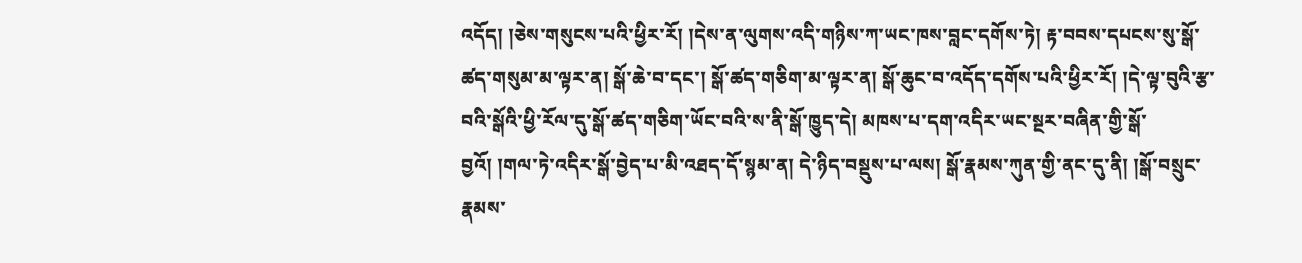འདོད། །ཅེས་གསུངས་པའི་ཕྱིར་རོ། །དེས་ན་ལུགས་འདི་གཉིས་ཀ་ཡང་ཁས་བླང་དགོས་ཏེ། རྟ་བབས་དཔངས་སུ་སྒོ་ཚད་གསུམ་མ་ལྟར་ན། སྒོ་ཆེ་བ་དང་། སྒོ་ཚད་གཅིག་མ་ལྟར་ན། སྒོ་ཆུང་བ་འདོད་དགོས་པའི་ཕྱིར་རོ། །དེ་ལྟ་བུའི་རྩ་བའི་སྒོའི་ཕྱི་རོལ་དུ་སྒོ་ཚད་གཅིག་ཡོང་བའི་ས་ནི་སྒོ་ཁྱུད་དེ། མཁས་པ་དག་འདིར་ཡང་སྔར་བཞིན་གྱི་སྒོ་བྱའོ། །གལ་ཏེ་འདིར་སྒོ་བྱེད་པ་མི་འཐད་དོ་སྙམ་ན། དེ་ཉིད་བསྡུས་པ་ལས། སྒོ་རྣམས་ཀུན་གྱི་ནང་དུ་ནི། །སྒོ་བསྲུང་རྣམས་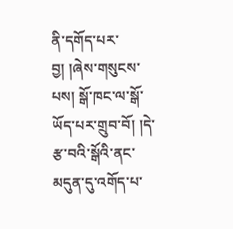ནི་དགོད་པར་བྱ། །ཞེས་གསུངས་པས། སྒོ་ཁང་ལ་སྒོ་ཡོད་པར་གྲུབ་བོ། །དེ་རྩ་བའི་སྒོའི་ནང་མདུན་དུ་འགོད་པ་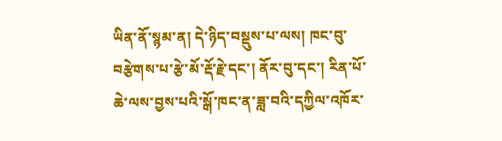ཡིན་ནོ་སྙམ་ན། དེ་ཉིད་བསྡུས་པ་ལས། ཁང་བུ་བརྩེགས་པ་རྩེ་མོ་རྡོ་རྗེ་དང་། ནོར་བུ་དང་། རིན་པོ་ཆེ་ལས་བྱས་པའི་སྒོ་ཁང་ན་ཟླ་བའི་དཀྱིལ་འཁོར་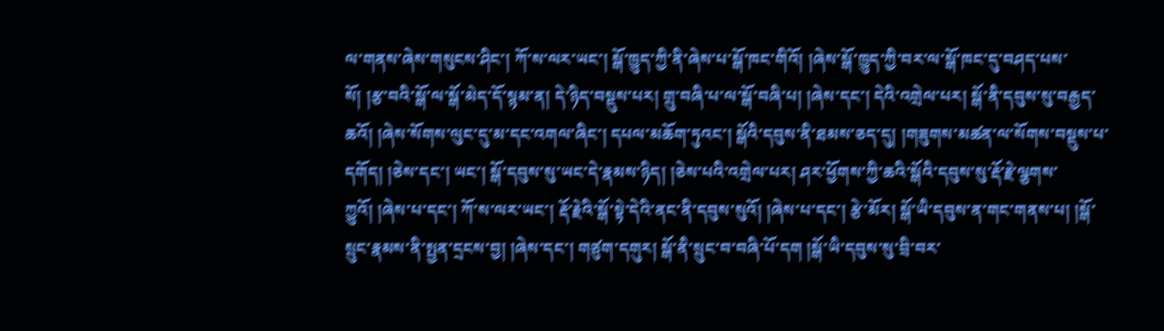ལ་གནས་ཞེས་གསུངས་ཤིང་། ཀོ་ས་ལར་ཡང་། སྒོ་ཁྱུད་ཀྱི་ནི་ཞེས་པ་སྒོ་ཁང་གིའོ། །ཞེས་སྒོ་ཁྱུད་ཀྱི་བར་ལ་སྒོ་ཁང་དུ་བཤད་པས་སོ། །རྩ་བའི་སྒོ་ལ་སྒོ་མེད་དོ་སྙམ་ན། དེ་ཉིད་བསྡུས་པར། གྲུ་བཞི་པ་ལ་སྒོ་བཞི་པ། །ཞེས་དང་། དེའི་འགྲེལ་པར། སྒོ་ནི་དབུས་སུ་བརྒྱད་ཆའོ། །ཞེས་སོགས་ལུང་དུ་མ་དང་འགལ་ཞིང་། དཔལ་མཆོག་ཏུའང་། སྒོའི་དབུས་ནི་ཐམས་ཅད་དུ། །གཟུགས་མཚན་ལ་སོགས་བསྡུས་པ་དགོད། །ཅེས་དང་། ཡང་། སྒོ་དབུས་སུ་ཡང་དེ་རྣམས་ཉིད། །ཅེས་པའི་འགྲེལ་པར། ཤར་ཕྱོགས་ཀྱི་ཆའི་སྒོའི་དབུས་སུ་རྡོ་རྗེ་ལྕགས་ཀྱུའོ། །ཞེས་པ་དང་། ཀོ་ས་ལར་ཡང་། རྡོ་རྗེའི་སྒོ་སྟེ་དེའི་ནང་ནི་དབུས་སུའོ། །ཞེས་པ་དང་། རྩེ་མོར། སྒོ་ཡི་དབུས་ན་གང་གནས་པ། །སྒོ་སྲུང་རྣམས་ནི་སྤྱན་དྲངས་བྱ། །ཞེས་དང་། གཙུག་དགུར། སྒོ་ནི་སྲུང་བ་བཞི་པོ་དག །སྒོ་ཡི་དབུས་སུ་བྲི་བར་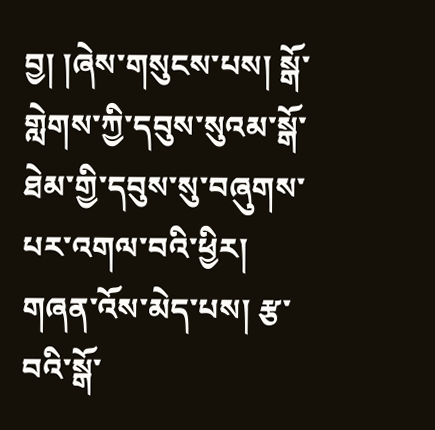བྱ། །ཞེས་གསུངས་པས། སྒོ་གླེགས་ཀྱི་དབུས་སུའམ་སྒོ་ཐེམ་གྱི་དབུས་སུ་བཞུགས་པར་འགལ་བའི་ཕྱིར། གཞན་འོས་མེད་པས། རྩ་བའི་སྒོ་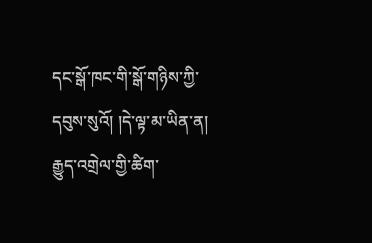དང་སྒོ་ཁང་གི་སྒོ་གཉིས་ཀྱི་དབུས་སུའོ། །དེ་ལྟ་མ་ཡིན་ན། རྒྱུད་འགྲེལ་གྱི་ཚིག་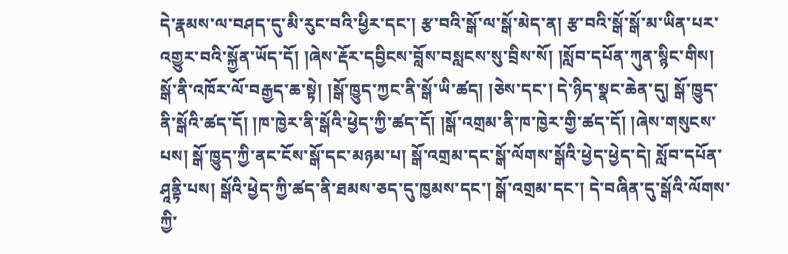དེ་རྣམས་ལ་བཤད་དུ་མི་རུང་བའི་ཕྱིར་དང་། རྩ་བའི་སྒོ་ལ་སྒོ་མེད་ན། རྩ་བའི་སྒོ་སྒོ་མ་ཡིན་པར་འགྱུར་བའི་སྐྱོན་ཡོད་དོ། །ཞེས་རྡོར་དབྱིངས་བློས་བསླངས་སུ་བྲིས་སོ། །སློབ་དཔོན་ཀུན་སྙིང་གིས། སྒོ་ནི་འཁོར་ལོ་བརྒྱད་ཆ་སྟེ། །སྒོ་ཁྱུད་ཀྱང་ནི་སྒོ་ཡི་ཚད། །ཅེས་དང་། དེ་ཉིད་སྣང་ཆེན་དུ། སྒོ་ཁྱུད་ནི་སྒོའི་ཚད་དོ། །ཁ་ཁྱེར་ནི་སྒོའི་ཕྱེད་ཀྱི་ཚད་དོ། །སྒོ་འགྲམ་ནི་ཁ་ཁྱེར་གྱི་ཚད་དོ། །ཞེས་གསུངས་པས། སྒོ་ཁྱུད་ཀྱི་ནང་ངོས་སྒོ་དང་མཉམ་པ། སྒོ་འགྲམ་དང་སྒོ་ལོགས་སྒོའི་ཕྱེད་ཕྱེད་དེ། སློབ་དཔོན་ཤཱནྟི་པས། སྒོའི་ཕྱེད་ཀྱི་ཚད་ནི་ཐམས་ཅད་དུ་ཁྱམས་དང་། སྒོ་འགྲམ་དང་། དེ་བཞིན་དུ་སྒོའི་ལོགས་ཀྱི་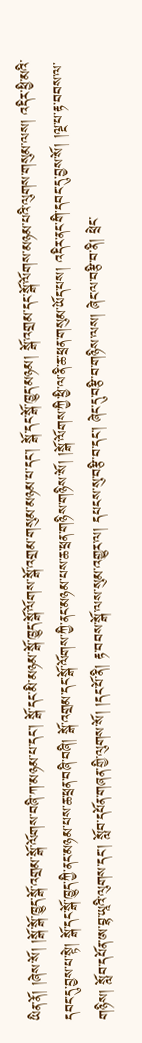ཡིན་ནོ། །ཞེས་སོ། །སྒོ་སྒོ་ཁྱུད་སྒོ་འགྲམ་སྒོ་ལོགས་བཞི་ཀ་མཉམ་པ་དང་། སྒོ་དང་མི་མཉམ་སྒོ་ཁྱུད་སྒོ་ལོགས་སྒོ་འགྲམ་གསུམ་མཉམ་པ་དང་། སྒོ་དང་སྒོ་ཁྱུད་མཉམ། སྒོ་འགྲམ་དང་སྒོ་ལོགས་མཉམ་པའི་ལུགས་གསུམ་ལས། འདིར་ཕྱི་མའི་དབང་དུ་བྱས་པ་སྟེ། སྒོ་དང་སྒོ་ཁྱུད་ཀྱི་ནང་མཉམ་པས་ཆ་ཕྲན་བཞི་བཞི། སྒོ་འགྲམ་དང་སྒོ་ལོགས་ཀྱི་ནང་མཉམ་པས་ཆ་ཕྲན་གཉིས་གཉིས་སོ། །སྒོ་ལོགས་ཀྱི་ཕྱི་ལ་ནི་ཆ་ཕྲན་གསུམ་ཡོད་པས། འདིར་ནང་གི་དབང་དུ་བྱས་སོ། །ལྔ་པ་རྟ་བབས་ལ་གཉིས། སློབ་དཔོན་ཨ་བྷ་ཡཱའི་ལུགས་དང་། སློབ་དཔོན་གཞན་གྱི་ལུགས་སོ། །དང་པོ་ནི། རྟ་བབས་སྒོ་ལས་སུམ་འགྱུར་ལ། དཔངས་སུ་བརྩི་བ་དང་། ཞེང་དུ་བརྩི་བ་གཉིས་ལས། ཞེང་ལ་བརྩི་བ་ནི། ཕྲེང་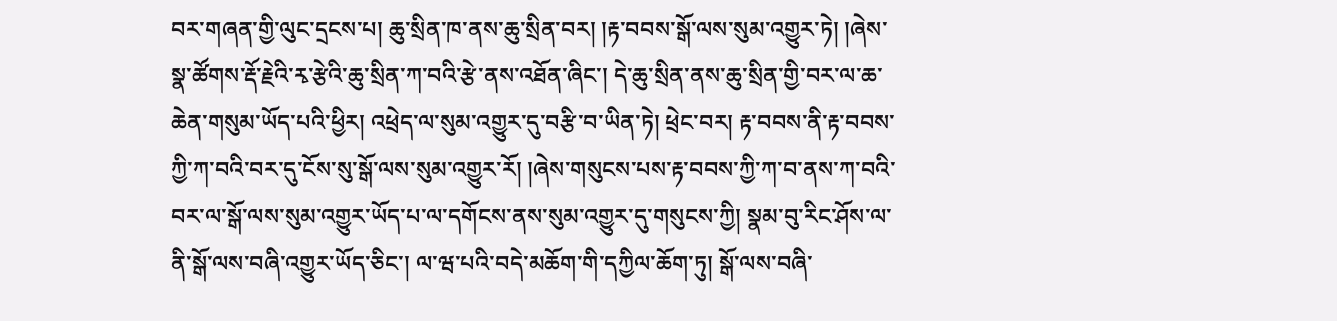བར་གཞན་གྱི་ལུང་དྲངས་པ། ཆུ་སྲིན་ཁ་ནས་ཆུ་སྲིན་བར། །རྟ་བབས་སྒོ་ལས་སུམ་འགྱུར་ཏེ། །ཞེས་སྣ་ཚོགས་རྡོ་རྗེའི་རྭ་རྩེའི་ཆུ་སྲིན་ཀ་བའི་རྩེ་ནས་འཐོན་ཞིང་། དེ་ཆུ་སྲིན་ནས་ཆུ་སྲིན་གྱི་བར་ལ་ཆ་ཆེན་གསུམ་ཡོད་པའི་ཕྱིར། འཕྲེད་ལ་སུམ་འགྱུར་དུ་བརྩི་བ་ཡིན་ཏེ། ཕྲེང་བར། རྟ་བབས་ནི་རྟ་བབས་ཀྱི་ཀ་བའི་བར་དུ་ངོས་སུ་སྒོ་ལས་སུམ་འགྱུར་རོ། །ཞེས་གསུངས་པས་རྟ་བབས་ཀྱི་ཀ་བ་ནས་ཀ་བའི་བར་ལ་སྒོ་ལས་སུམ་འགྱུར་ཡོད་པ་ལ་དགོངས་ནས་སུམ་འགྱུར་དུ་གསུངས་ཀྱི། སྣམ་བུ་རིང་ཤོས་ལ་ནི་སྒོ་ལས་བཞི་འགྱུར་ཡོད་ཅིང་། ལ་ཝ་པའི་བདེ་མཆོག་གི་དཀྱིལ་ཆོག་ཏུ། སྒོ་ལས་བཞི་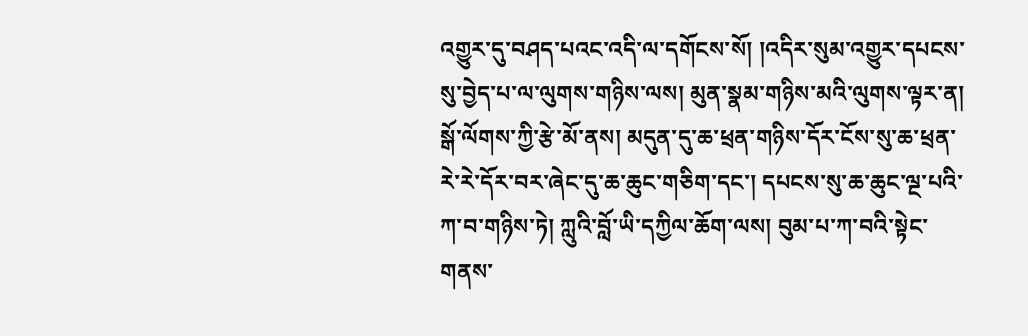འགྱུར་དུ་བཤད་པའང་འདི་ལ་དགོངས་སོ། །འདིར་སུམ་འགྱུར་དཔངས་སུ་བྱེད་པ་ལ་ལུགས་གཉིས་ལས། མུན་སྣམ་གཉིས་མའི་ལུགས་ལྟར་ན། སྒོ་ལོགས་ཀྱི་རྩེ་མོ་ནས། མདུན་དུ་ཆ་ཕྲན་གཉིས་དོར་ངོས་སུ་ཆ་ཕྲན་རེ་རེ་དོར་བར་ཞེང་དུ་ཆ་ཆུང་གཅིག་དང་། དཔངས་སུ་ཆ་ཆུང་ལྔ་པའི་ཀ་བ་གཉིས་ཏེ། ཀླུའི་བློ་ཡི་དཀྱིལ་ཆོག་ལས། བུམ་པ་ཀ་བའི་སྟེང་གནས་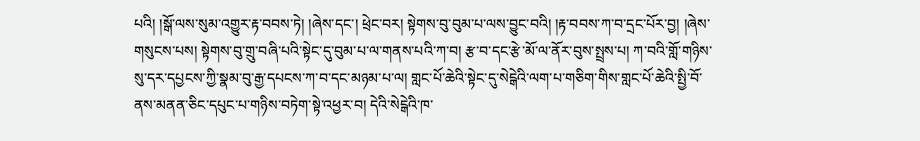པའི། །སྒོ་ལས་སུམ་འགྱུར་རྟ་བབས་ཏེ། །ཞེས་དང་། ཕྲེང་བར། སྟེགས་བུ་བུམ་པ་ལས་བྱུང་བའི། །རྟ་བབས་ཀ་བ་དྲང་པོར་བྱ། །ཞེས་གསུངས་པས། སྟེགས་བུ་གྲུ་བཞི་པའི་སྟེང་དུ་བུམ་པ་ལ་གནས་པའི་ཀ་བ། རྩ་བ་དང་རྩེ་མོ་ལ་ནོར་བུས་སྤྲས་པ། ཀ་བའི་གློ་གཉིས་སུ་དར་དཔྱངས་ཀྱི་སྣམ་བུ་རྒྱ་དཔངས་ཀ་བ་དང་མཉམ་པ་ལ། གླང་པོ་ཆེའི་སྟེང་དུ་སེངྒེའི་ལག་པ་གཅིག་གིས་གླང་པོ་ཆེའི་སྤྱི་བོ་ནས་མནན་ཅིང་དཔུང་པ་གཉིས་བཏེག་སྟེ་འཕྱར་བ། དེའི་སེངྒེའི་ཁ་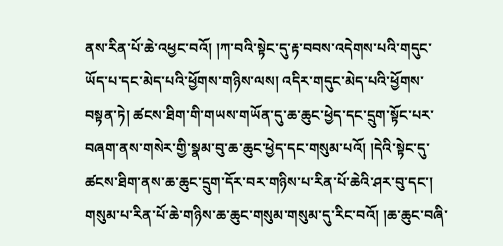ནས་རིན་པོ་ཆེ་འཕྱང་བའོ། །ཀ་བའི་སྟེང་དུ་རྟ་བབས་འདེགས་པའི་གདུང་ཡོད་པ་དང་མེད་པའི་ཕྱོགས་གཉིས་ལས། འདིར་གདུང་མེད་པའི་ཕྱོགས་བསྟན་ཏེ། ཚངས་ཐིག་གི་གཡས་གཡོན་དུ་ཆ་ཆུང་ཕྱེད་དང་དྲུག་སྟོང་པར་བཞག་ནས་གསེར་གྱི་སྣམ་བུ་ཆ་ཆུང་ཕྱེད་དང་གསུམ་པའོ། །དེའི་སྟེང་དུ་ཚངས་ཐིག་ནས་ཆ་ཆུང་དྲུག་དོར་བར་གཉིས་པ་རིན་པོ་ཆེའི་ཤར་བུ་དང་། གསུམ་པ་རིན་པོ་ཆེ་གཉིས་ཆ་ཆུང་གསུམ་གསུམ་དུ་རིང་བའོ། །ཆ་ཆུང་བཞི་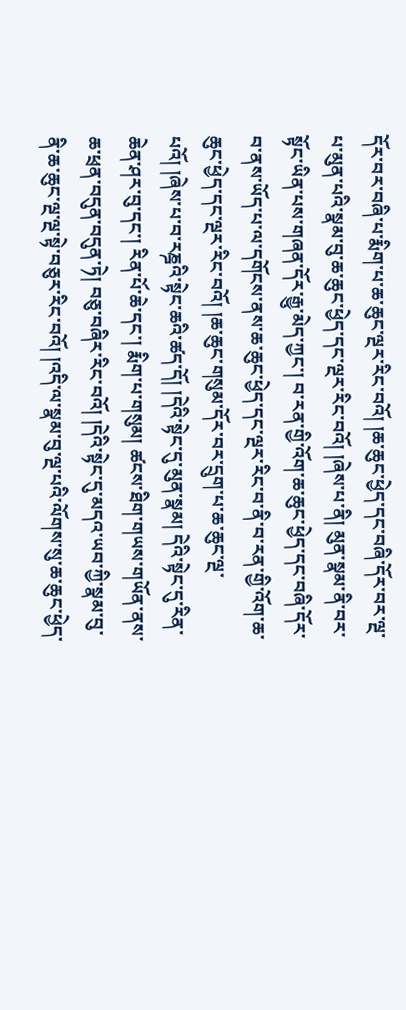དོར་བར་བཞི་པ་རྨིག་པ་ཆ་ཆུང་ལྔར་རིང་བའོ། །ཆ་ཆུང་ཕྱེད་དང་བཞི་དོར་བར་ལྔ་པ་མུན་པའི་སྣམ་བུ་ཆ་ཆུང་ཕྱེད་དང་ལྔར་རིང་བའོ། །ཞེས་པ་ནི། མུན་སྣམ་ནི་བར་སྟོང་ཡིན་པས་གཞན་དོར་རྒྱུ་མེད་ཀྱང་། བ་རན་གྱི་འོག་ཆ་ཆུང་ཕྱེད་དང་བཞི་དོར་བ་ནས་ཡོད་པ་ལ་དགོངས་ནས་ཆ་ཆུང་ཕྱེད་དང་ལྔར་རིང་བ་ནི་བ་རན་གྱི་འོག་ཆ་ཆུང་ཕྱེད་དང་ལྔར་རིང་བའོ། །ཆ་ཆུང་གསུམ་དོར་བར་དྲུག་པ་ཆ་ཆུང་ལྔ་པའོ། །ཞེས་པ་བ་རཎྜའི་སྟེང་ཆའི་ཚད་དོ། །དེའི་སྟེང་དུ་མུན་སྣམ། དེའི་སྟེང་དུ་རིན་ཆེན་ཤར་བུ་དང་། རིན་པོ་ཆེ་དང་། རྨིག་པ་གསུམ། ཚངས་ཐིག་གཡས་གཡོན་ནས་ཆ་ཕྲན་བདུན་བདུན་ཏེ། བཅུ་བཞིར་རིང་བའོ། །དེའི་སྟེང་དུ་མདའ་ཡབ་ཀྱི་སྣམ་བུ་ནི་ཆ་ཆུང་ལྔ་ལྔ་སྟེ་བཅུར་རིང་བའོ། །འདི་ལ་སྣམ་བུ་ལྔ་པའི་ལོགས་སུ་ཆ་ཆུང་ཕྱེད་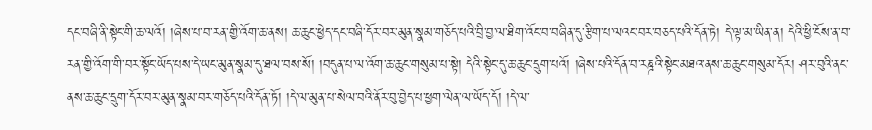དང་བཞི་ནི་སྟེང་གི་ཆ་ལའོ། །ཞེས་པ་བ་རན་གྱི་འོག་ཆ་ནས། ཆ་ཆུང་ཕྱེད་དང་བཞི་དོར་བར་མུན་སྣམ་གཅོད་པའི་བྲི་བྱ་ལ་ཐིག་འོང་བ་བཞིན་དུ་རྩིག་པ་ལའང་བར་བཅད་པའི་དོན་ཏེ། དེ་ལྟ་མ་ཡིན་ན། དེའི་ཕྱི་ངོས་ན་བ་རན་གྱི་འོག་གི་བར་སྟོང་ཡོད་པས་དེ་ཡང་མུན་སྣམ་དུ་ཐལ་བས་སོ། །བདུན་པ་ལ་འོག་ཆ་ཆུང་གསུམ་པ་སྟེ། དེའི་སྟེང་དུ་ཆ་ཆུང་དྲུག་པའོ། །ཞེས་པའི་དོན་བ་རཎྜའི་སྟེང་མཐའ་ནས་ཆ་ཆུང་གསུམ་དོར། ཤར་བུའི་ནང་ནས་ཆ་ཆུང་དྲུག་དོར་བར་མུན་སྣམ་བར་གཅོད་པའི་དོན་ཏོ། །དེ་ལ་མུན་པ་སེལ་བའི་ནོར་བུ་བྱེད་པ་ཕྱག་ལེན་ལ་ཡོད་དོ། །དེ་ལ་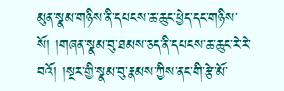མུན་སྣམ་གཉིས་ནི་དཔངས་ཆ་ཆུང་ཕྱེད་དང་གཉིས་སོ། །གཞན་སྣམ་བུ་ཐམས་ཅད་ནི་དཔངས་ཆ་ཆུང་རེ་རེ་བའོ། །སྔར་གྱི་སྣམ་བུ་རྣམས་ཀྱིས་ནང་གི་རྩེ་མོ་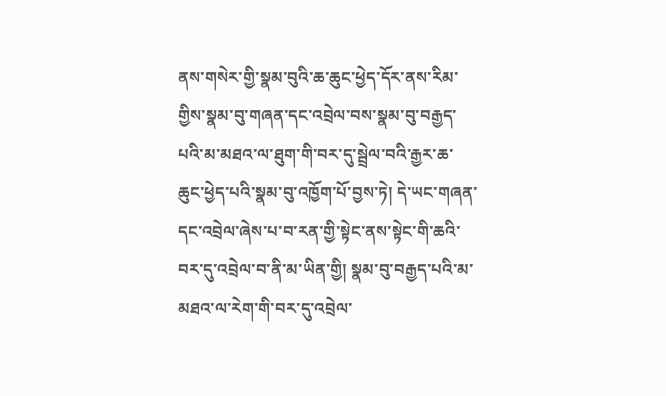ནས་གསེར་གྱི་སྣམ་བུའི་ཆ་ཆུང་ཕྱེད་དོར་ནས་རིམ་གྱིས་སྣམ་བུ་གཞན་དང་འབྲེལ་བས་སྣམ་བུ་བརྒྱད་པའི་མ་མཐའ་ལ་ཐུག་གི་བར་དུ་སྦྲེལ་བའི་རྒྱར་ཆ་ཆུང་ཕྱེད་པའི་སྣམ་བུ་འཁྱོག་པོ་བྱས་ཏེ། དེ་ཡང་གཞན་དང་འབྲེལ་ཞེས་པ་བ་རན་གྱི་སྟེང་ནས་སྟེང་གི་ཆའི་བར་དུ་འབྲེལ་བ་ནི་མ་ཡིན་གྱི། སྣམ་བུ་བརྒྱད་པའི་མ་མཐའ་ལ་རེག་གི་བར་དུ་འབྲེལ་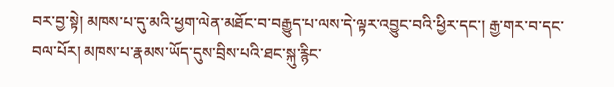བར་བྱ་སྟེ། མཁས་པ་དུ་མའི་ཕྱག་ལེན་མཐོང་བ་བརྒྱུད་པ་ལས་དེ་ལྟར་འབྱུང་བའི་ཕྱིར་དང་། རྒྱ་གར་བ་དང་བལ་པོར། མཁས་པ་རྣམས་ཡོད་དུས་བྲིས་པའི་ཐང་སྐུ་རྙིང་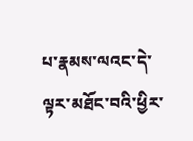པ་རྣམས་ལའང་དེ་ལྟར་མཐོང་བའི་ཕྱིར་